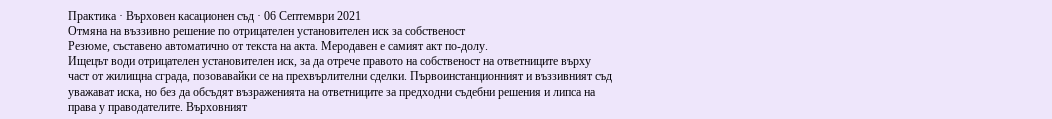Практика · Върховен касационен съд · 06 Септември 2021
Отмяна на въззивно решение по отрицателен установителен иск за собственост
Резюме, съставено автоматично от текста на акта. Меродавен е самият акт по-долу.
Ищецът води отрицателен установителен иск, за да отрече правото на собственост на ответниците върху част от жилищна сграда, позовавайки се на прехвърлителни сделки. Първоинстанционният и въззивният съд уважават иска, но без да обсъдят възраженията на ответниците за предходни съдебни решения и липса на права у праводателите. Върховният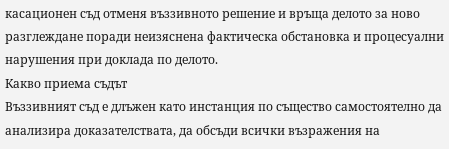касационен съд отменя въззивното решение и връща делото за ново разглеждане поради неизяснена фактическа обстановка и процесуални нарушения при доклада по делото.
Какво приема съдът
Въззивният съд е длъжен като инстанция по същество самостоятелно да анализира доказателствата, да обсъди всички възражения на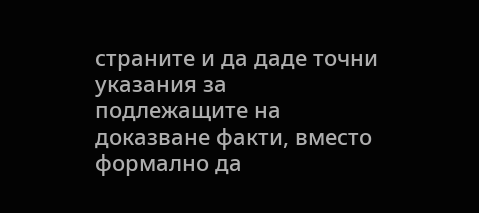страните и да даде точни указания за подлежащите на доказване факти, вместо формално да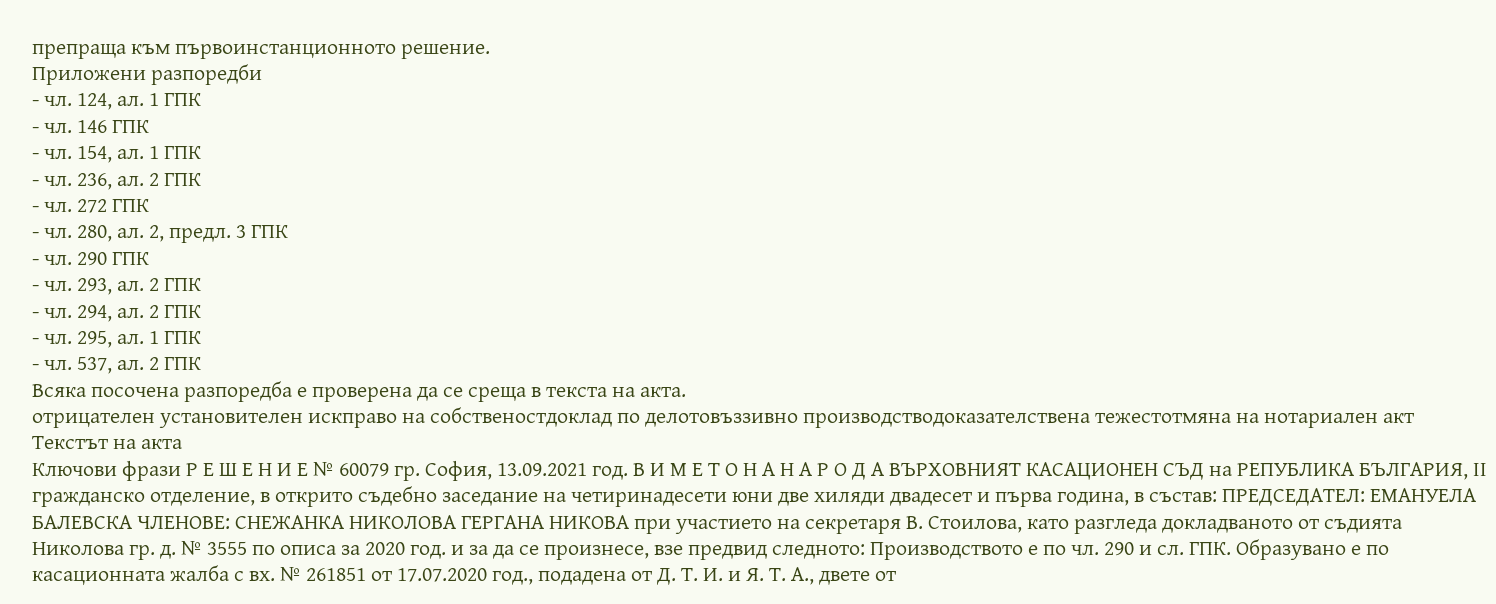препраща към първоинстанционното решение.
Приложени разпоредби
- чл. 124, ал. 1 ГПК
- чл. 146 ГПК
- чл. 154, ал. 1 ГПК
- чл. 236, ал. 2 ГПК
- чл. 272 ГПК
- чл. 280, ал. 2, предл. 3 ГПК
- чл. 290 ГПК
- чл. 293, ал. 2 ГПК
- чл. 294, ал. 2 ГПК
- чл. 295, ал. 1 ГПК
- чл. 537, ал. 2 ГПК
Всяка посочена разпоредба е проверена да се среща в текста на акта.
отрицателен установителен искправо на собственостдоклад по делотовъззивно производстводоказателствена тежестотмяна на нотариален акт
Текстът на акта
Ключови фрази Р Е Ш Е Н И Е № 60079 гр. София, 13.09.2021 год. В И М Е Т О Н А Н А Р О Д А ВЪРХОВНИЯТ КАСАЦИОНЕН СЪД на РЕПУБЛИКА БЪЛГАРИЯ, ІІ гражданско отделение, в открито съдебно заседание на четиринадесети юни две хиляди двадесет и първа година, в състав: ПРЕДСЕДАТЕЛ: ЕМАНУЕЛА БАЛЕВСКА ЧЛЕНОВЕ: СНЕЖАНКА НИКОЛОВА ГЕРГАНА НИКОВА при участието на секретаря В. Стоилова, като разгледа докладваното от съдията Николова гр. д. № 3555 по описа за 2020 год. и за да се произнесе, взе предвид следното: Производството е по чл. 290 и сл. ГПК. Образувано е по касационната жалба с вх. № 261851 от 17.07.2020 год., подадена от Д. Т. И. и Я. Т. А., двете от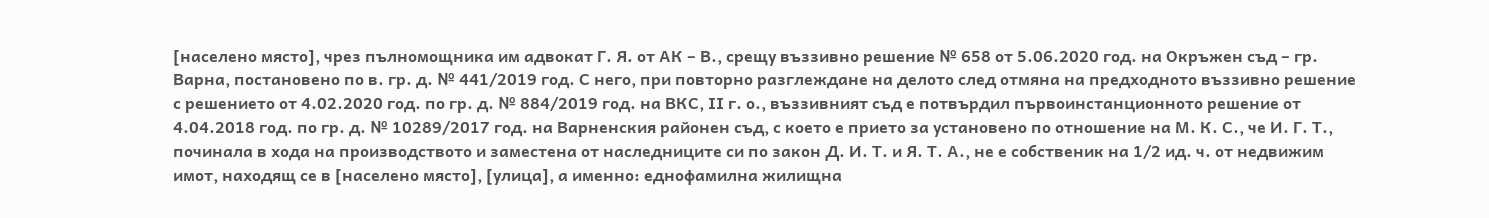[населено място], чрез пълномощника им адвокат Г. Я. от АК – В., срещу въззивно решение № 658 от 5.06.2020 год. на Окръжен съд – гр. Варна, постановено по в. гр. д. № 441/2019 год. С него, при повторно разглеждане на делото след отмяна на предходното въззивно решение с решението от 4.02.2020 год. по гр. д. № 884/2019 год. на ВКС, ІІ г. о., въззивният съд е потвърдил първоинстанционното решение от 4.04.2018 год. по гр. д. № 10289/2017 год. на Варненския районен съд, с което е прието за установено по отношение на М. К. С., че И. Г. Т., починала в хода на производството и заместена от наследниците си по закон Д. И. Т. и Я. Т. А., не е собственик на 1/2 ид. ч. от недвижим имот, находящ се в [населено място], [улица], а именно: еднофамилна жилищна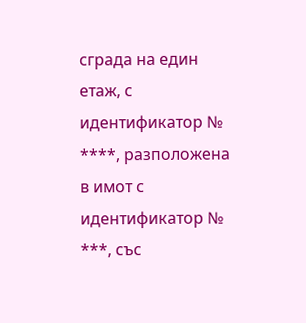сграда на един етаж, с идентификатор № ****, разположена в имот с идентификатор № ***, със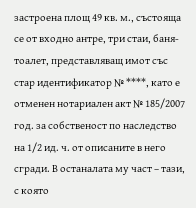застроена площ 49 кв. м., състояща се от входно антре, три стаи, баня-тоалет, представляващ имот със стар идентификатор № ****, като е отменен нотариален акт № 185/2007 год. за собственост по наследство на 1/2 ид. ч. от описаните в него сгради. В останалата му част – тази, с която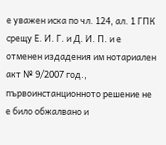е уважен иска по чл. 124, ал. 1 ГПК срещу Е. И. Г. и Д. И. П. и е отменен издадения им нотариален акт № 9/2007 год., първоинстанционното решение не е било обжалвано и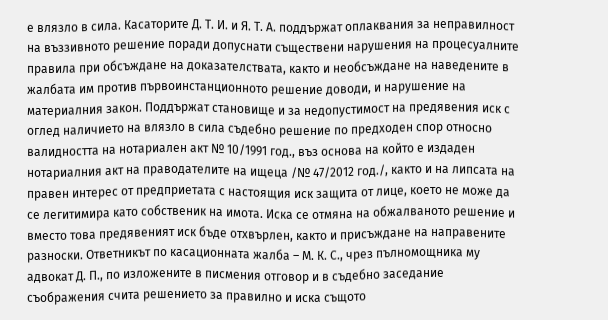е влязло в сила. Касаторите Д. Т. И. и Я. Т. А. поддържат оплаквания за неправилност на въззивното решение поради допуснати съществени нарушения на процесуалните правила при обсъждане на доказателствата, както и необсъждане на наведените в жалбата им против първоинстанционното решение доводи, и нарушение на материалния закон. Поддържат становище и за недопустимост на предявения иск с оглед наличието на влязло в сила съдебно решение по предходен спор относно валидността на нотариален акт № 10/1991 год., въз основа на който е издаден нотариалния акт на праводателите на ищеца /№ 47/2012 год./, както и на липсата на правен интерес от предприетата с настоящия иск защита от лице, което не може да се легитимира като собственик на имота. Иска се отмяна на обжалваното решение и вместо това предявеният иск бъде отхвърлен, както и присъждане на направените разноски. Ответникът по касационната жалба – М. К. С., чрез пълномощника му адвокат Д. П., по изложените в писмения отговор и в съдебно заседание съображения счита решението за правилно и иска същото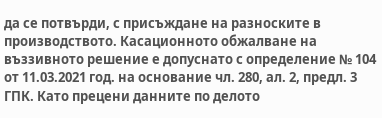да се потвърди, с присъждане на разноските в производството. Касационното обжалване на въззивното решение е допуснато с определение № 104 от 11.03.2021 год. на основание чл. 280, ал. 2, предл. 3 ГПК. Като прецени данните по делото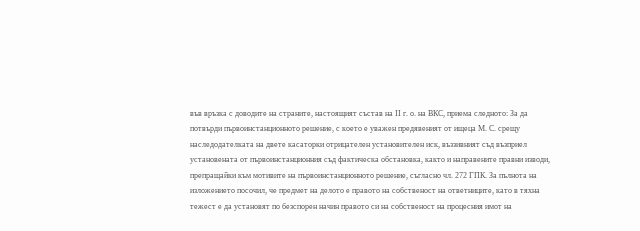във връзка с доводите на страните, настоящият състав на ІІ г. о. на ВКС, приема следното: За да потвърди първоинстанционното решение, с което е уважен предявеният от ищеца М. С. срещу наследодателката на двете касаторки отрицателен установителен иск, въззивният съд възприел установената от първоинстанционния съд фактическа обстановка, както и направените правни изводи, препращайки към мотивите на първоинстанционното решение, съгласно чл. 272 ГПК. За пълнота на изложението посочил, че предмет на делото е правото на собственост на ответниците, като в тяхна тежест е да установят по безспорен начин правото си на собственост на процесния имот на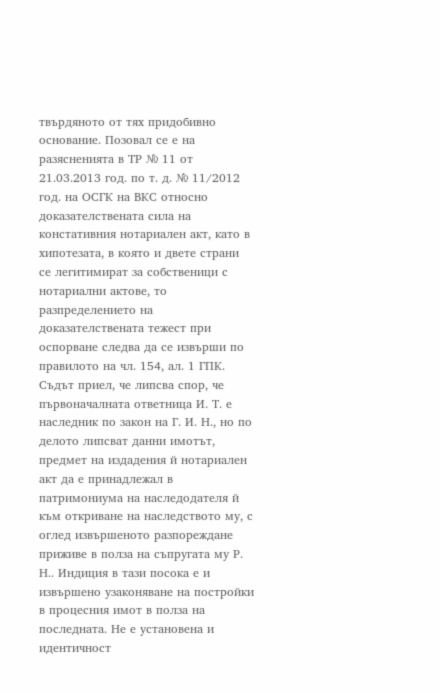твърдяното от тях придобивно основание. Позовал се е на разясненията в ТР № 11 от 21.03.2013 год. по т. д. № 11/2012 год. на ОСГК на ВКС относно доказателствената сила на констативния нотариален акт, като в хипотезата, в която и двете страни се легитимират за собственици с нотариални актове, то разпределението на доказателствената тежест при оспорване следва да се извърши по правилото на чл. 154, ал. 1 ГПК. Съдът приел, че липсва спор, че първоначалната ответница И. Т. е наследник по закон на Г. И. Н., но по делото липсват данни имотът, предмет на издадения й нотариален акт да е принадлежал в патримониума на наследодателя й към откриване на наследството му, с оглед извършеното разпореждане приживе в полза на съпругата му Р. Н.. Индиция в тази посока е и извършено узаконяване на постройки в процесния имот в полза на последната. Не е установена и идентичност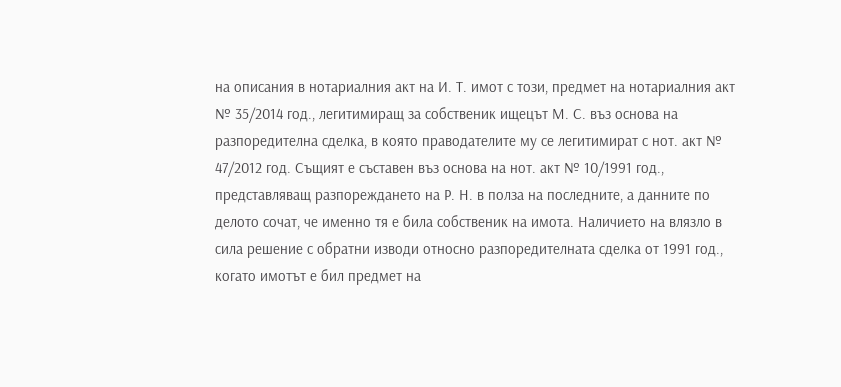на описания в нотариалния акт на И. Т. имот с този, предмет на нотариалния акт № 35/2014 год., легитимиращ за собственик ищецът М. С. въз основа на разпоредителна сделка, в която праводателите му се легитимират с нот. акт № 47/2012 год. Същият е съставен въз основа на нот. акт № 10/1991 год., представляващ разпореждането на Р. Н. в полза на последните, а данните по делото сочат, че именно тя е била собственик на имота. Наличието на влязло в сила решение с обратни изводи относно разпоредителната сделка от 1991 год., когато имотът е бил предмет на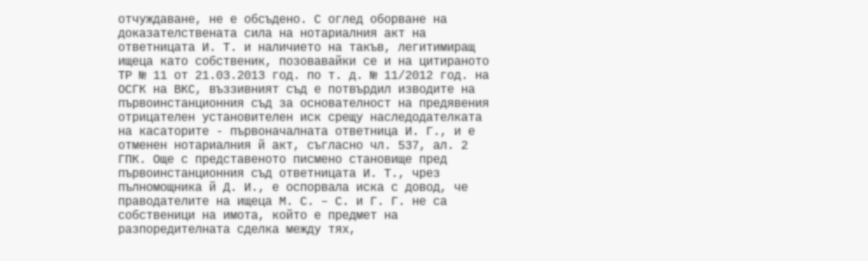отчуждаване, не е обсъдено. С оглед оборване на доказателствената сила на нотариалния акт на ответницата И. Т. и наличието на такъв, легитимиращ ищеца като собственик, позовавайки се и на цитираното ТР № 11 от 21.03.2013 год. по т. д. № 11/2012 год. на ОСГК на ВКС, въззивният съд е потвърдил изводите на първоинстанционния съд за основателност на предявения отрицателен установителен иск срещу наследодателката на касаторите - първоначалната ответница И. Г., и е отменен нотариалния й акт, съгласно чл. 537, ал. 2 ГПК. Още с представеното писмено становище пред първоинстанционния съд ответницата И. Т., чрез пълномощника й Д. И., е оспорвала иска с довод, че праводателите на ищеца М. С. – С. и Г. Г. не са собственици на имота, който е предмет на разпоредителната сделка между тях,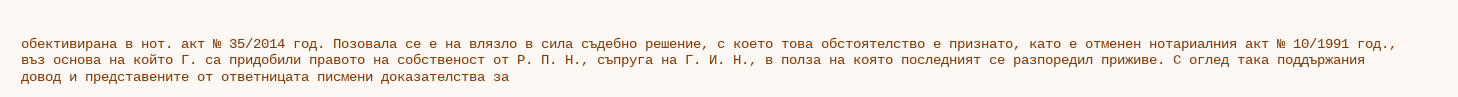обективирана в нот. акт № 35/2014 год. Позовала се е на влязло в сила съдебно решение, с което това обстоятелство е признато, като е отменен нотариалния акт № 10/1991 год., въз основа на който Г. са придобили правото на собственост от Р. П. Н., съпруга на Г. И. Н., в полза на която последният се разпоредил приживе. С оглед така поддържания довод и представените от ответницата писмени доказателства за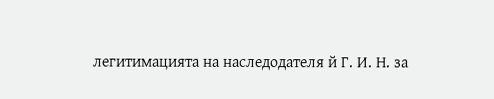легитимацията на наследодателя й Г. И. Н. за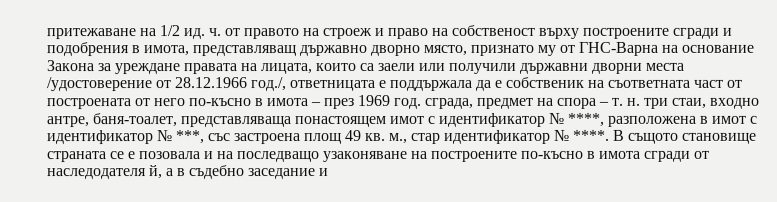притежаване на 1/2 ид. ч. от правото на строеж и право на собственост върху построените сгради и подобрения в имота, представляващ държавно дворно място, признато му от ГНС-Варна на основание Закона за уреждане правата на лицата, които са заели или получили държавни дворни места /удостоверение от 28.12.1966 год./, ответницата е поддържала да е собственик на съответната част от построената от него по-късно в имота – през 1969 год. сграда, предмет на спора – т. н. три стаи, входно антре, баня-тоалет, представляваща понастоящем имот с идентификатор № ****, разположена в имот с идентификатор № ***, със застроена площ 49 кв. м., стар идентификатор № ****. В същото становище страната се е позовала и на последващо узаконяване на построените по-късно в имота сгради от наследодателя й, а в съдебно заседание и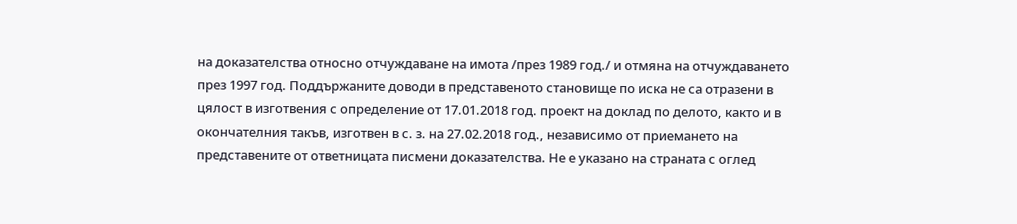на доказателства относно отчуждаване на имота /през 1989 год./ и отмяна на отчуждаването през 1997 год. Поддържаните доводи в представеното становище по иска не са отразени в цялост в изготвения с определение от 17.01.2018 год. проект на доклад по делото, както и в окончателния такъв, изготвен в с. з. на 27.02.2018 год., независимо от приемането на представените от ответницата писмени доказателства. Не е указано на страната с оглед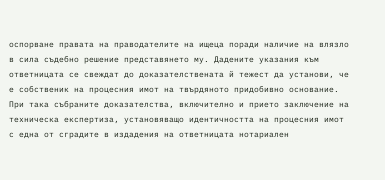оспорване правата на праводателите на ищеца поради наличие на влязло в сила съдебно решение представянето му. Дадените указания към ответницата се свеждат до доказателствената й тежест да установи, че е собственик на процесния имот на твърдяното придобивно основание. При така събраните доказателства, включително и прието заключение на техническа експертиза, установяващо идентичността на процесния имот с една от сградите в издадения на ответницата нотариален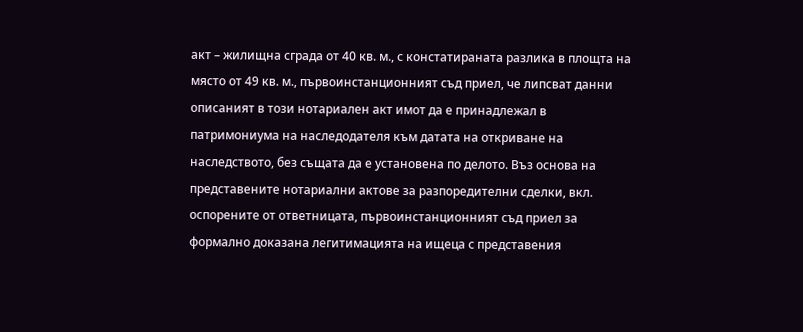акт – жилищна сграда от 40 кв. м., с констатираната разлика в площта на място от 49 кв. м., първоинстанционният съд приел, че липсват данни описаният в този нотариален акт имот да е принадлежал в патримониума на наследодателя към датата на откриване на наследството, без същата да е установена по делото. Въз основа на представените нотариални актове за разпоредителни сделки, вкл. оспорените от ответницата, първоинстанционният съд приел за формално доказана легитимацията на ищеца с представения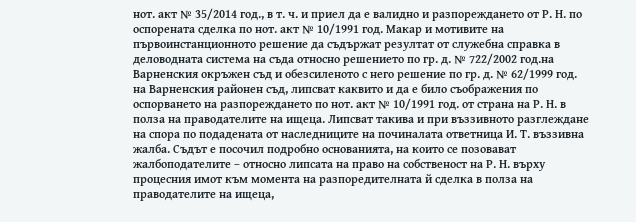нот. акт № 35/2014 год., в т. ч. и приел да е валидно и разпореждането от Р. Н. по оспорената сделка по нот. акт № 10/1991 год. Макар и мотивите на първоинстанционното решение да съдържат резултат от служебна справка в деловодната система на съда относно решението по гр. д. № 722/2002 год.на Варненския окръжен съд и обезсиленото с него решение по гр. д. № 62/1999 год. на Варненския районен съд, липсват каквито и да е било съображения по оспорването на разпореждането по нот. акт № 10/1991 год. от страна на Р. Н. в полза на праводателите на ищеца. Липсват такива и при въззивното разглеждане на спора по подадената от наследниците на починалата ответница И. Т. въззивна жалба. Съдът е посочил подробно основанията, на които се позовават жалбоподателите – относно липсата на право на собственост на Р. Н. върху процесния имот към момента на разпоредителната й сделка в полза на праводателите на ищеца,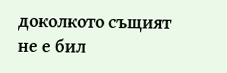доколкото същият не е бил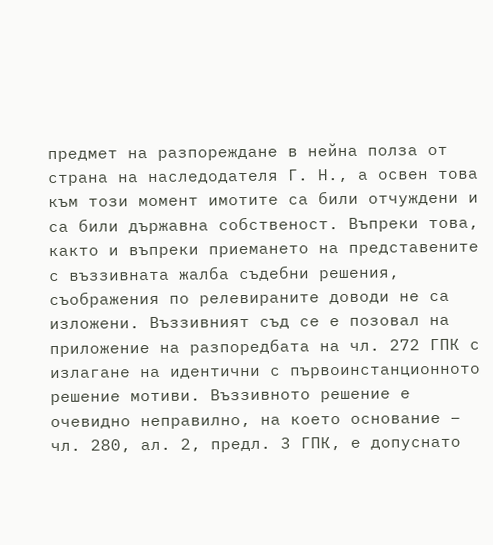предмет на разпореждане в нейна полза от страна на наследодателя Г. Н., а освен това към този момент имотите са били отчуждени и са били държавна собственост. Въпреки това, както и въпреки приемането на представените с въззивната жалба съдебни решения, съображения по релевираните доводи не са изложени. Въззивният съд се е позовал на приложение на разпоредбата на чл. 272 ГПК с излагане на идентични с първоинстанционното решение мотиви. Въззивното решение е очевидно неправилно, на което основание – чл. 280, ал. 2, предл. 3 ГПК, е допуснато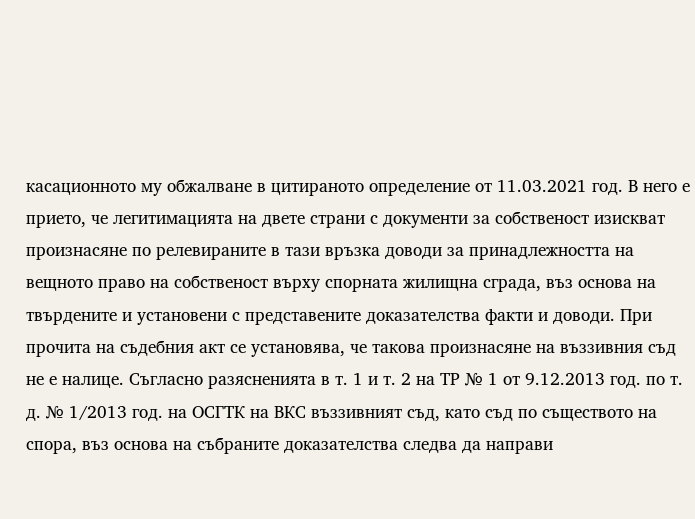касационното му обжалване в цитираното определение от 11.03.2021 год. В него е прието, че легитимацията на двете страни с документи за собственост изискват произнасяне по релевираните в тази връзка доводи за принадлежността на вещното право на собственост върху спорната жилищна сграда, въз основа на твърдените и установени с представените доказателства факти и доводи. При прочита на съдебния акт се установява, че такова произнасяне на въззивния съд не е налице. Съгласно разясненията в т. 1 и т. 2 на ТР № 1 от 9.12.2013 год. по т. д. № 1/2013 год. на ОСГТК на ВКС въззивният съд, като съд по съществото на спора, въз основа на събраните доказателства следва да направи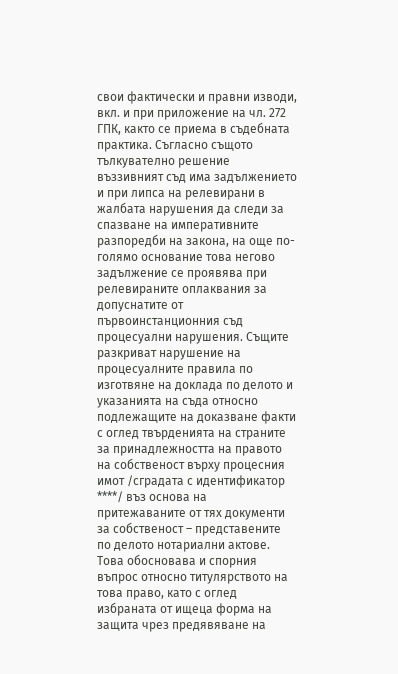свои фактически и правни изводи, вкл. и при приложение на чл. 272 ГПК, както се приема в съдебната практика. Съгласно същото тълкувателно решение въззивният съд има задължението и при липса на релевирани в жалбата нарушения да следи за спазване на императивните разпоредби на закона, на още по-голямо основание това негово задължение се проявява при релевираните оплаквания за допуснатите от първоинстанционния съд процесуални нарушения. Същите разкриват нарушение на процесуалните правила по изготвяне на доклада по делото и указанията на съда относно подлежащите на доказване факти с оглед твърденията на страните за принадлежността на правото на собственост върху процесния имот /сградата с идентификатор ****/ въз основа на притежаваните от тях документи за собственост – представените по делото нотариални актове. Това обосновава и спорния въпрос относно титулярството на това право, като с оглед избраната от ищеца форма на защита чрез предявяване на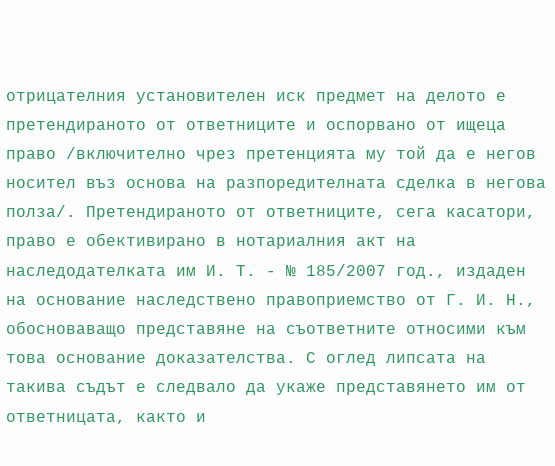отрицателния установителен иск предмет на делото е претендираното от ответниците и оспорвано от ищеца право /включително чрез претенцията му той да е негов носител въз основа на разпоредителната сделка в негова полза/. Претендираното от ответниците, сега касатори, право е обективирано в нотариалния акт на наследодателката им И. Т. - № 185/2007 год., издаден на основание наследствено правоприемство от Г. И. Н., обосноваващо представяне на съответните относими към това основание доказателства. С оглед липсата на такива съдът е следвало да укаже представянето им от ответницата, както и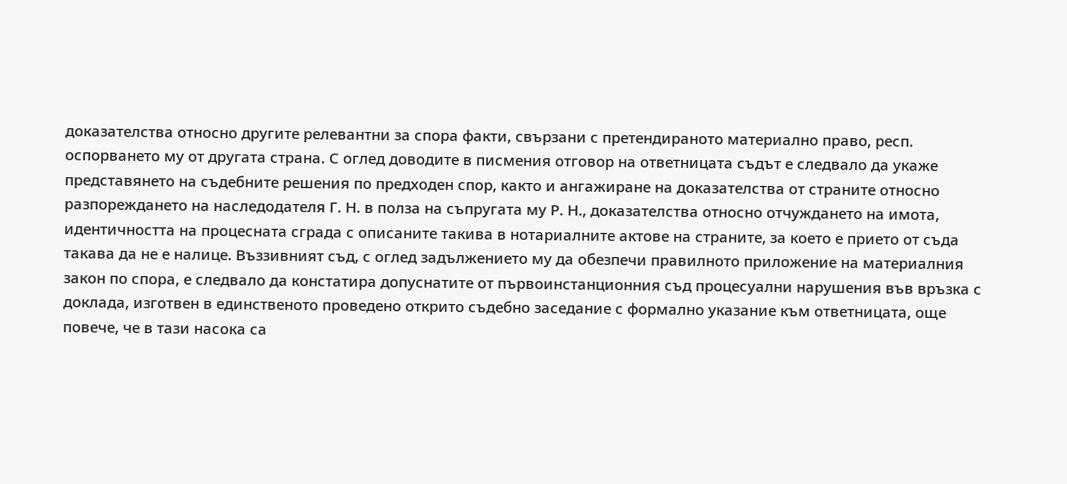доказателства относно другите релевантни за спора факти, свързани с претендираното материално право, респ. оспорването му от другата страна. С оглед доводите в писмения отговор на ответницата съдът е следвало да укаже представянето на съдебните решения по предходен спор, както и ангажиране на доказателства от страните относно разпореждането на наследодателя Г. Н. в полза на съпругата му Р. Н., доказателства относно отчуждането на имота, идентичността на процесната сграда с описаните такива в нотариалните актове на страните, за което е прието от съда такава да не е налице. Въззивният съд, с оглед задължението му да обезпечи правилното приложение на материалния закон по спора, е следвало да констатира допуснатите от първоинстанционния съд процесуални нарушения във връзка с доклада, изготвен в единственото проведено открито съдебно заседание с формално указание към ответницата, още повече, че в тази насока са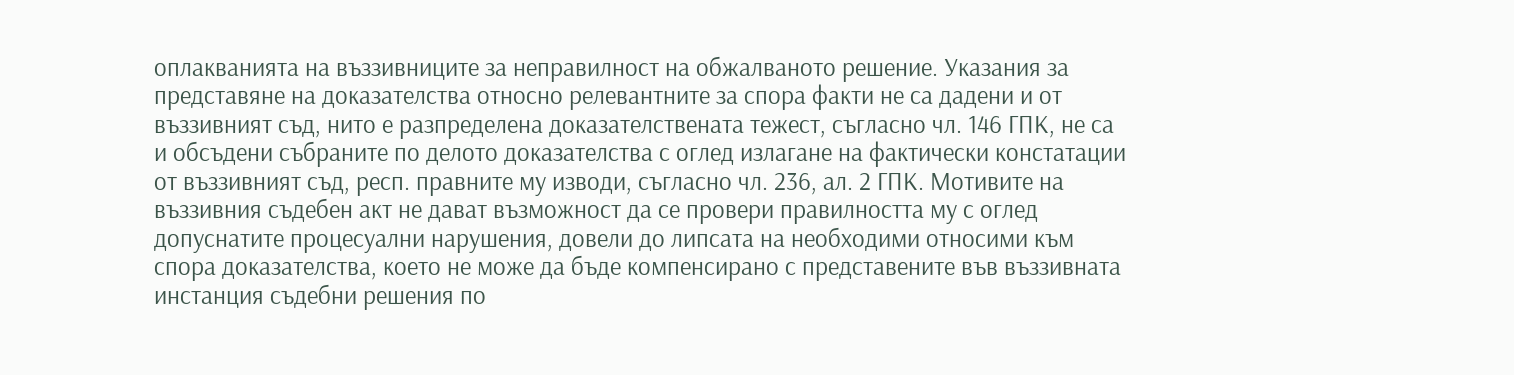оплакванията на въззивниците за неправилност на обжалваното решение. Указания за представяне на доказателства относно релевантните за спора факти не са дадени и от въззивният съд, нито е разпределена доказателствената тежест, съгласно чл. 146 ГПК, не са и обсъдени събраните по делото доказателства с оглед излагане на фактически констатации от въззивният съд, респ. правните му изводи, съгласно чл. 236, ал. 2 ГПК. Мотивите на въззивния съдебен акт не дават възможност да се провери правилността му с оглед допуснатите процесуални нарушения, довели до липсата на необходими относими към спора доказателства, което не може да бъде компенсирано с представените във въззивната инстанция съдебни решения по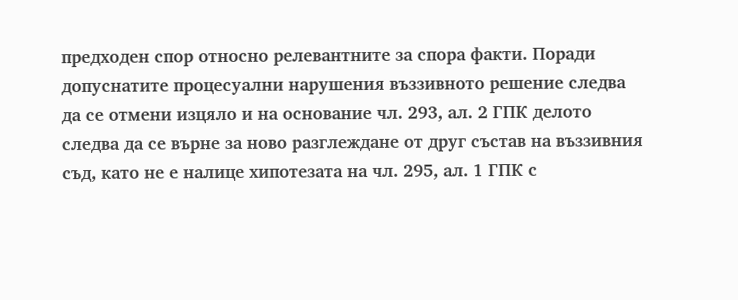предходен спор относно релевантните за спора факти. Поради допуснатите процесуални нарушения въззивното решение следва да се отмени изцяло и на основание чл. 293, ал. 2 ГПК делото следва да се върне за ново разглеждане от друг състав на въззивния съд, като не е налице хипотезата на чл. 295, ал. 1 ГПК с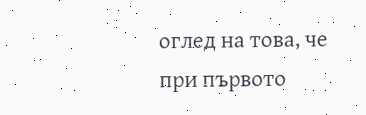оглед на това, че при първото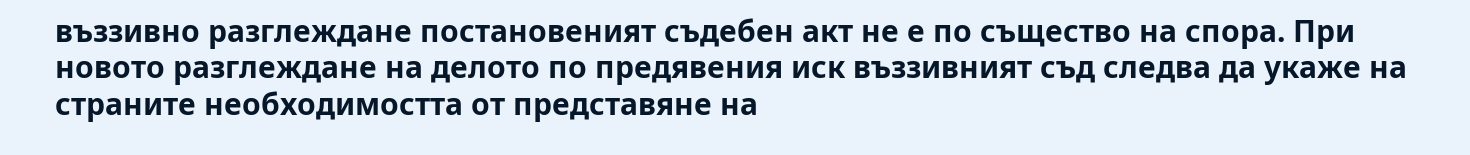въззивно разглеждане постановеният съдебен акт не е по същество на спора. При новото разглеждане на делото по предявения иск въззивният съд следва да укаже на страните необходимостта от представяне на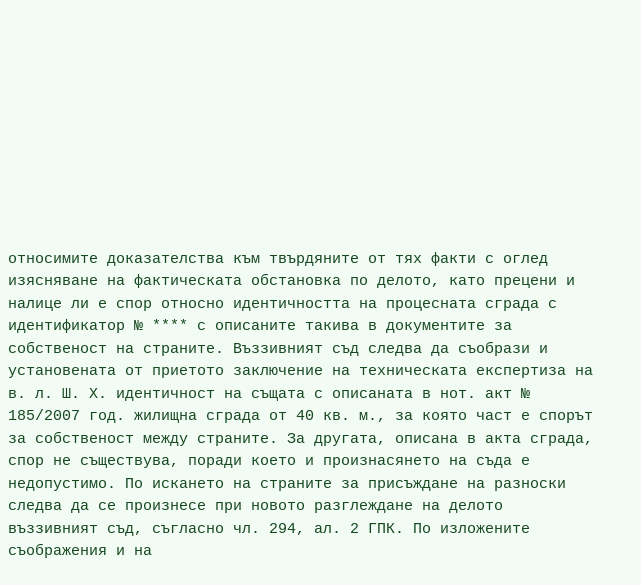относимите доказателства към твърдяните от тях факти с оглед изясняване на фактическата обстановка по делото, като прецени и налице ли е спор относно идентичността на процесната сграда с идентификатор № **** с описаните такива в документите за собственост на страните. Въззивният съд следва да съобрази и установената от приетото заключение на техническата експертиза на в. л. Ш. Х. идентичност на същата с описаната в нот. акт № 185/2007 год. жилищна сграда от 40 кв. м., за която част е спорът за собственост между страните. За другата, описана в акта сграда, спор не съществува, поради което и произнасянето на съда е недопустимо. По искането на страните за присъждане на разноски следва да се произнесе при новото разглеждане на делото въззивният съд, съгласно чл. 294, ал. 2 ГПК. По изложените съображения и на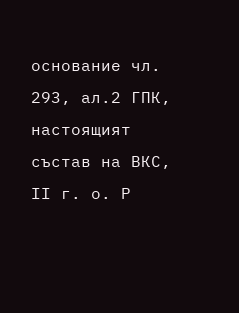основание чл. 293, ал.2 ГПК, настоящият състав на ВКС, ІІ г. о. Р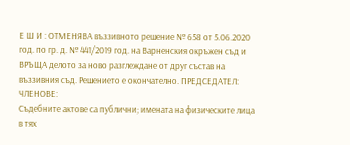Е Ш И : ОТМЕНЯВА въззивното решение № 658 от 5.06.2020 год. по гр. д. № 441/2019 год. на Варненския окръжен съд и ВРЪЩА делото за ново разглеждане от друг състав на въззивния съд. Решението е окончателно. ПРЕДСЕДАТЕЛ: ЧЛЕНОВЕ:
Съдебните актове са публични; имената на физическите лица в тях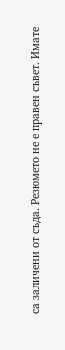са заличени от съда. Резюмето не е правен съвет. Имате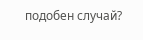подобен случай?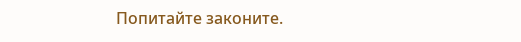Попитайте законите.